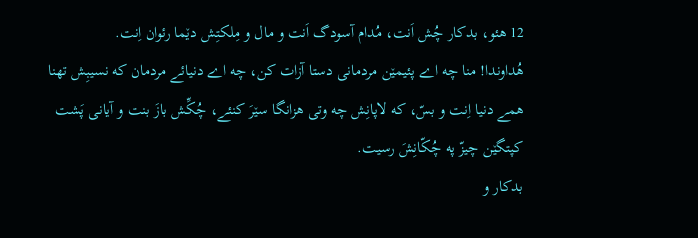12 هئو، بدکار چُش اَنت، مُدام آسودگ اَنت و مال و مِلکتِش دێما رئوان اِنت.
هُداوندا! منا چه اے پئیمێن مردمانی دستا آزات کن، چه اے دنیائے مردمان که نسیبِش تهنا همے دنیا اِنت و بسّ، که لاپانِش چه وتی هزانگا سێرَ کنئے، چُکِّش بازَ بنت و آیانی پَشت کپتگێن چیزّ په چُکّانِشَ رسیت.
بدکار و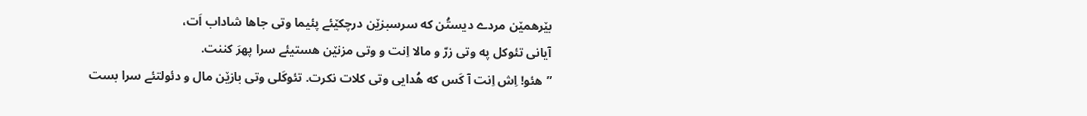بێرهمێن مردے دیستُن که سرسبزێن درچکێئے پئیما وتی جاها شاداب اَت،
آیانی تئوکل په وتی زرّ و مالا اِنت و وتی مزنێن هستیئے سرا پهرَ کننت.
”هئو! اِش اِنت آ کَس که هُدایی وتی کلات نکرت. تئوکَلی وتی بازێن مال و دئولتئے سرا بست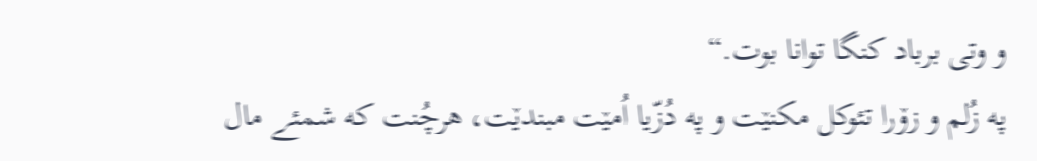و وتی برباد کنگا توانا بوت.“
په زُلم و زۆرا تئوکل مکنێت و په دُزّیا اُمێت مبندێت، هرچُنت که شمئے مال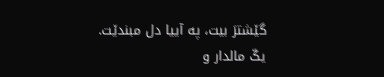گێشترَ بیت، په آییا دل مبندێت.
یکّ مالدار و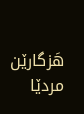هَزگارێن مردێا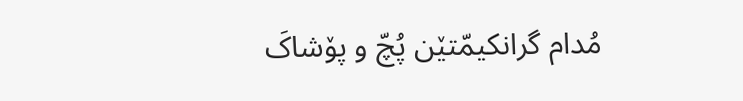مُدام گرانکیمّتێن پُچّ و پۆشاکَ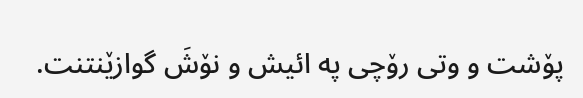پۆشت و وتی رۆچی په ائیش و نۆشَ گوازێنتنت.